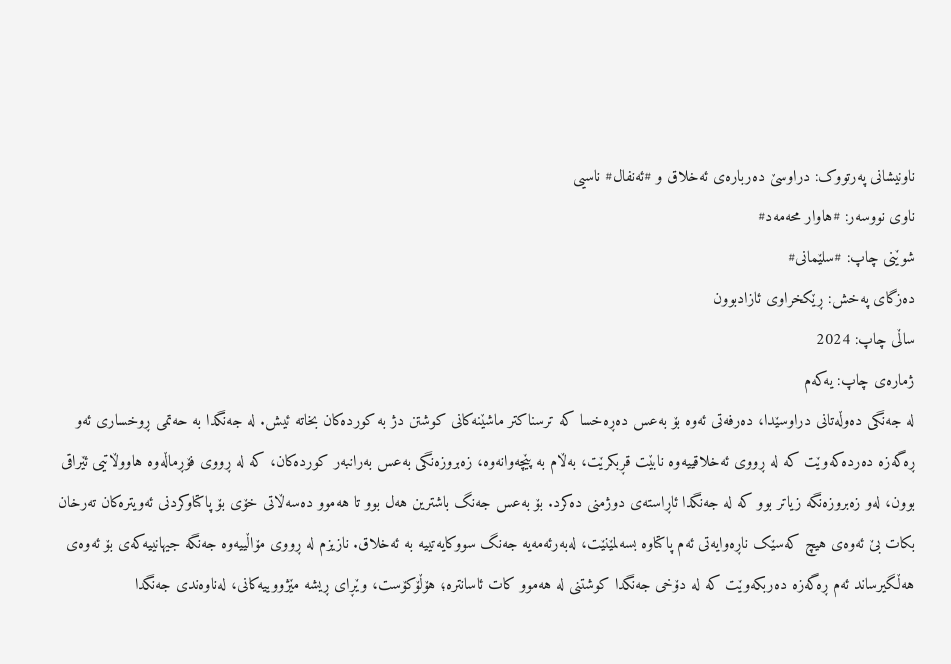ناونیشانی پەرتووک: دراوسێ دەربارەی ئەخلاق و #ئەنفال# ناسیی
ناوی نووسەر: #هاوار محەمەد#
شوێنی چاپ: #سلێمانی#
دەزگای پەخش: ڕێکخراوی ئازادبوون
ساڵی چاپ: 2024
ژمارەی چاپ: یەکەم
لە جەنگى دەوڵەتانى دراوسێدا، دەرفەتى ئەوە بۆ بەعس دەڕەخسا کە ترسناکتر ماشێنەکانى کوشتن دژ بە کوردەکان بخاتە ئیش. لە جەنگدا بە حەتمى ڕوخسارى ئەو ڕەگەزە دەردەکەوێت کە لە ڕووى ئەخلاقییەوە نابێت قڕبکرێت، بەڵام بە پێچەوانەوە، زەبروزەنگى بەعس بەرانبەر کوردەکان، کە لە ڕووى فۆڕماڵەوە هاووڵاتیى ئێراقى بوون، لەو زەبروزەنگە زیاتر بوو کە لە جەنگدا ئاڕاستەى دوژمنى دەکرد. بۆ بەعس جەنگ باشترین هەل بوو تا هەموو دەسەڵاتى خۆى بۆ پاکتاوکردنى ئەویترەکان تەرخان بکات بێ ئەوەى هیچ کەسێک ناڕەوایەتى ئەم پاکتاوە بسەلمێنێت، لەبەرئەمەیە جەنگ سووکایەتییە بە ئەخلاق. نازیزم لە ڕووى مۆاڵییەوە جەنگە جیهانییەکەى بۆ ئەوەى هەڵگیرساند ئەم ڕەگەزە دەربکەوێت کە لە دۆخى جەنگدا کوشتنى لە هەموو کات ئاسانترە؛ هۆڵۆکۆست، وێڕاى ڕیشە مێژووییەکانى، لەناوەندى جەنگدا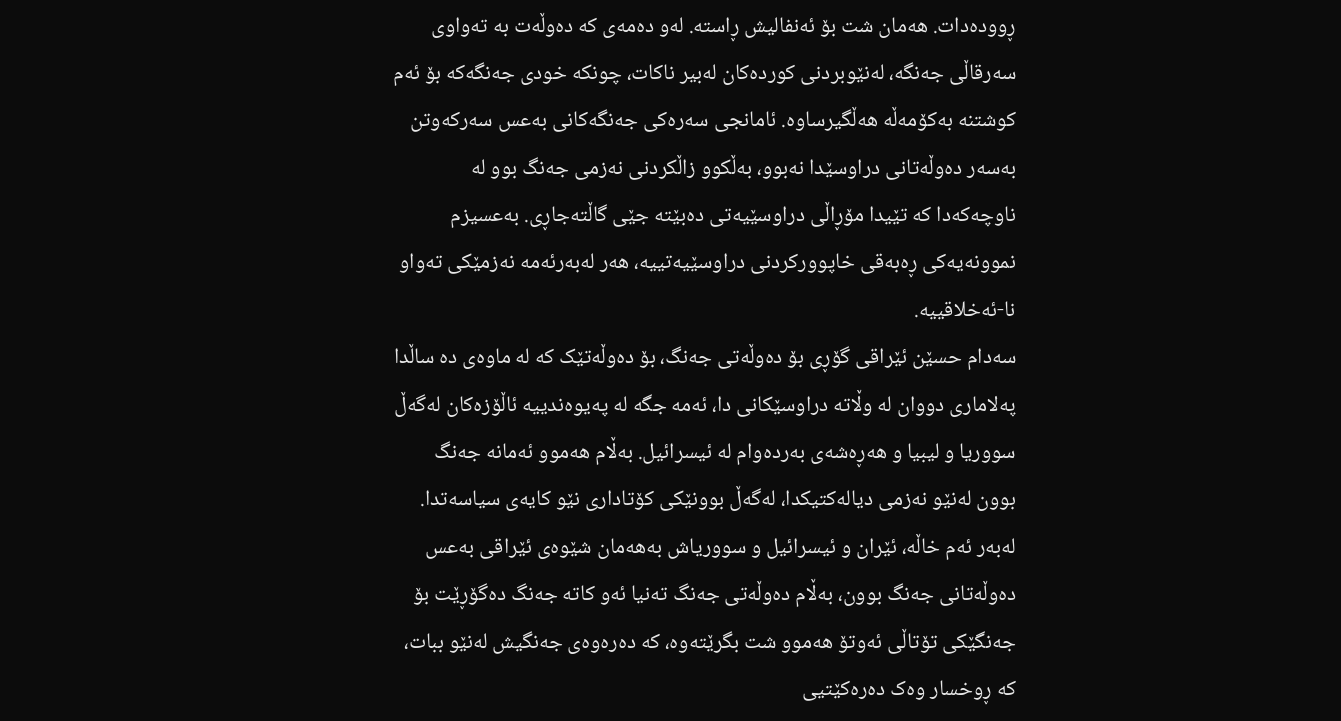ڕوودەدات. هەمان شت بۆ ئەنفالیش ڕاستە. لەو دەمەى کە دەوڵەت بە تەواوى سەرقاڵى جەنگە، لەنێوبردنى کوردەکان لەبیر ناکات، چونکە خودى جەنگەکە بۆ ئەم کوشتنە بەکۆمەڵە هەڵگیرساوە. ئامانجى سەرەکى جەنگەکانى بەعس سەرکەوتن بەسەر دەوڵەتانى دراوسێدا نەبوو، بەڵکوو زاڵکردنى نەزمى جەنگ بوو لە ناوچەکەدا کە تێیدا مۆڕاڵى دراوسێیەتى دەبێتە جێى گاڵتەجاڕى. بەعسیزم نموونەیەکى ڕەبەقى خاپوورکردنى دراوسێیەتییە، هەر لەبەرئەمە نەزمێکی تەواو نا-ئەخلاقییە.
سەدام حسێن ئێراقى گۆڕى بۆ دەوڵەتى جەنگ، بۆ دەوڵەتێک کە لە ماوەى دە ساڵدا پەلامارى دووان لە وڵاتە دراوسێکانى دا، ئەمە جگە لە پەیوەندییە ئاڵۆزەکان لەگەڵ سووریا و لیبیا و هەڕەشەى بەردەوام لە ئیسرائیل. بەڵام هەموو ئەمانە جەنگ بوون لەنێو نەزمى دیالەکتیکدا، لەگەڵ بوونێکى کۆتادارى نێو کایەى سیاسەتدا. لەبەر ئەم خاڵە، ئێران و ئیسرائیل و سووریاش بەهەمان شێوەى ئێراقى بەعس دەوڵەتانى جەنگ بوون، بەڵام دەوڵەتى جەنگ تەنیا ئەو کاتە جەنگ دەگۆڕێت بۆ جەنگێکى تۆتاڵى ئەوتۆ هەموو شت بگرێتەوە، کە دەرەوەى جەنگیش لەنێو ببات، کە ڕوخسار وەک دەرەکێتیى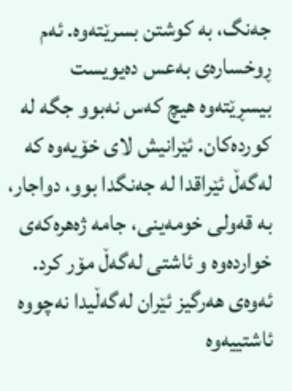جەنگ، بە کوشتن بسرێتەوە. ئەم ڕوخسارەى بەعس دەیویست بیسڕێتەوە هیچ کەس نەبوو جگە لە کوردەکان. ئێرانیش لاى خۆیەوە کە لەگەڵ ئێراقدا لە جەنگدا بوو، دواجار، بە قەولى خومەینى، جامە ژەهرەکەى خواردەوە و ئاشتى لەگەڵ مۆر کرد. ئەوەى هەرگیز ئێران لەگەڵیدا نەچووە ئاشتییەوە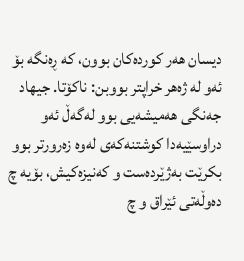دیسان هەر کوردەکان بوون، کە ڕەنگە بۆ ئەو لە ژەهر خراپتر بووبن: ناکۆتا. جیهاد جەنگى هەمیشەیى بوو لەگەڵ ئەو دراوسێیەدا کوشتنەکەى لەوە زەرورتر بوو بکرێت بەژێردەست و کەنیزەکیش، بۆیە چ دەوڵەتی ئێراق و چ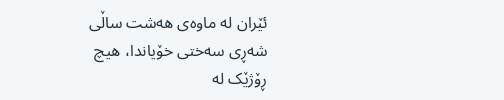ئێران لە ماوەى هەشت ساڵى شەڕى سەختى خۆیاندا، هیچ ڕۆژێک لە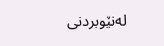لەنێوبردنى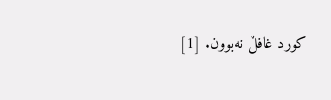کورد غافڵ نەبوون. [1]